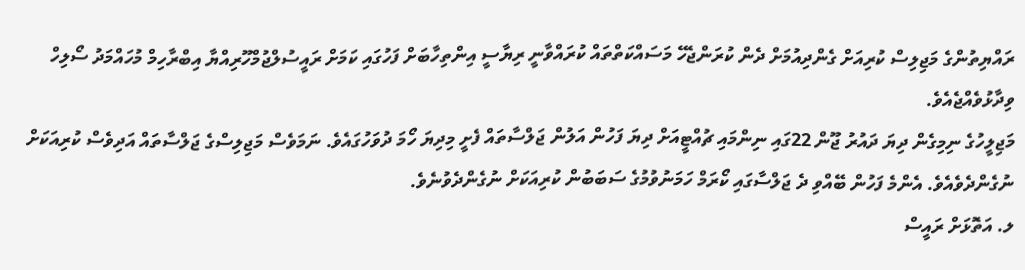ރައްޔިތުންގެ މަޖިލިސް ކުރިއަށް ގެންދިއުމަށް ދެން ކުރަންޖެހޭ މަސައްކަތްތައް ކުރައްވާނީ ރިޔާސީ އިންތިހާބަށް ފަހުގައި ކަމަށް ރައީސުލްޖުމްހޫރިއްޔާ އިބްރާހިމް މުހައްމަދު ސޯލިހް ވިދާޅުވެއްޖެއެވެ.
މަޖިލީހުގެ ނިމިގެން ދިޔަ ދައުރު ޖޫން 22ގައި ނިންމައި ޗުއްޓީއަށް ދިޔަ ފަހުން އަލުން ޖަލްސާތައް ފެށީ މިދިޔަ ހޯމަ ދުވަހުގައެވެ. ނަމަވެސް މަޖިލިސްގެ ޖަލްސާތައް އަދިވެސް ކުރިއަކަށް ނުގެންދެވެއެވެ. އެންމެ ފަހުން ބޭއްވި ދެ ޖަލްސާގައި ކޯރަމް ހަމަނުވުމުގެ ސަބަބުން ކުރިއަކަށް ނުގެންދެވުނެވެ.
ލ. އަތޮޅަށް ރައީސް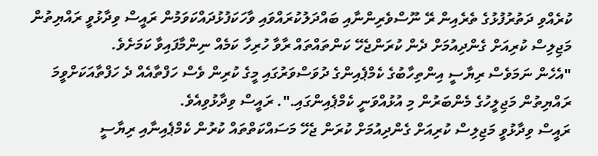ކުރެއްވި ދަތުރުފުޅުގެ ތެރެއިން ރޭ ނޫސްވެރިންނާއި ބައްދަލުކުރައްވައި ވާހަކަފުޅުދައްކަވަމުން ރައީސް ވިދާޅުވީ ރައްޔިތުން މަޖިލިސް ކުރިއަށް ގެންދިއުމަށް ދެން ކުރަންޖެހޭ ކަންތައްތައް ރާވާ ހުރިހާ ކަމެއް ނިންމާފައިވާ ކަމަށެވެ.
"އެހެން ނަމަވެސް ރިޔާސީ އިންތިހާބުގެ ކެމްޕެއިންގެ ދުވަސްވަރުގައި މީގެ ކުރިން ވެސް ހަފްތާއެއް ދެ ހަފްތާއަކަށްވީމަ ރައްޔިތުން މަޖިލީހުގެ މެންބަރުން މި އުޅުއްވަނީ ކެމްޕެއިންގައި.". ރައީސް ވިދާޅުވިއެވެ.
ރައީސް ވިދާޅުވީ މަޖިލިސް ކުރިއަށް ގެންދިއުމަށް ކުރަން ޖެހޭ މަސައްކަތްތައް ކުރުން ކެމްޕެއިނާއި ރިޔާސީ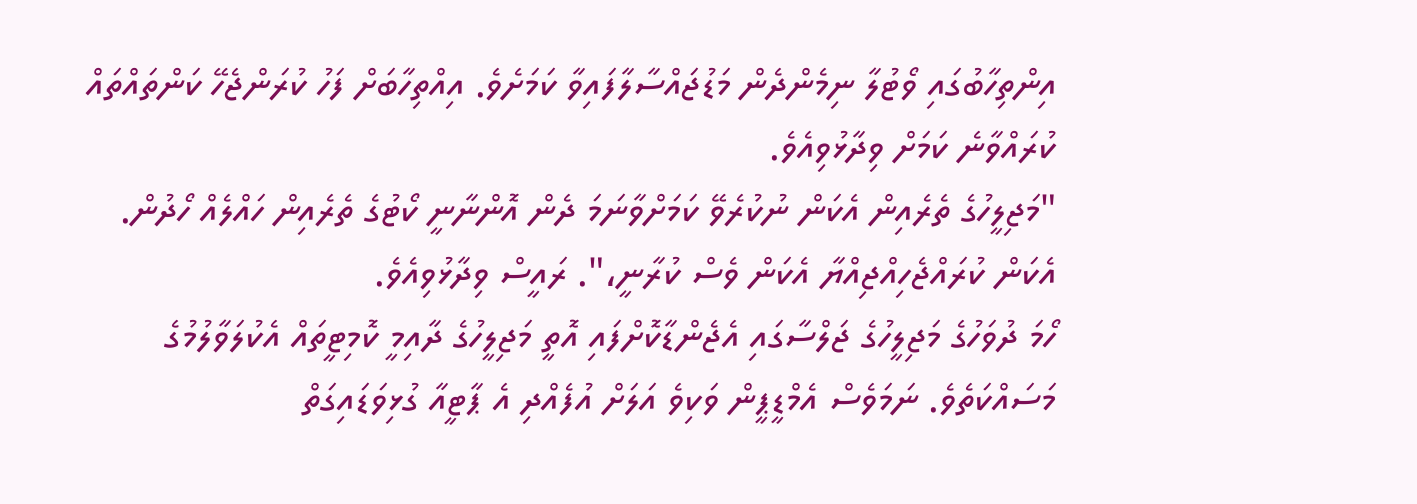އިންތިހާބުގައި ވޯޓުލާ ނިމެންދެން މަޑުޖައްސާލާފައިވާ ކަމަށެވެ. އިއްތިހާބަށް ފަހު ކުރަންޖެހޭ ކަންތައްތައް ކުރައްވާނެ ކަމަށް ވިދާޅުވިއެވެ.
"މަޖިލީހުގެ ތެރެއިން އެކަން ނުކުރެވޭ ކަމަށްވާނަމަ ދެން އޮންނާނީ ކޯޓުގެ ތެރެއިން ހައްލެއް ހޯދުން. އެކަން ކުރައްޖެހިއްޖިއްޔާ އެކަން ވެސް ކުރާނީ،". ރައީސް ވިދާޅުވިއެވެ.
ހޯމަ ދުވަހުގެ މަޖިލީހުގެ ޖަލްސާގައި އެޖެންޑާކޮށްފައި އޮތީ މަޖިލީހުގެ ދާއިމީ ކޮމިޓީތައް އެކުލަވާލުމުގެ މަސައްކަތެވެ. ނަމަވެސް އެމްޑީޕީން ވަކިވެ އަލަށް އުފެއްދި އެ ޕާޓީއާ ގުޅިވަޑައިގަތް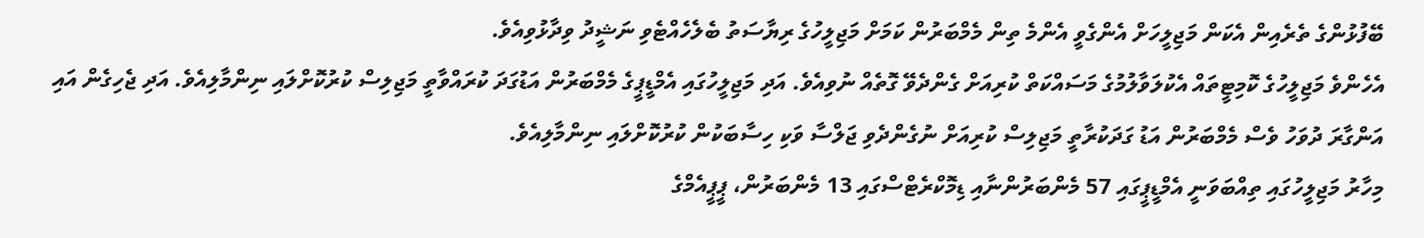ބޭފުޅުންގެ ތެރެއިން އެކަން މަޖިލީހަށް އެންގެވީ އެންމެ ތިން މެމްބަރުން ކަމަށް މަޖިލީހުގެ ރިޔާސަތު ބެލެހެއްޓެވި ނަޝީދު ވިދާޅުވިއެވެ.
އެހެންވެ މަޖިލީހުގެ ކޮމިޓީތައް އެކުލަވާލުމުގެ މަސައްކަތް ކުރިއަށް ގެންދެވޭ ގޮތެއް ނުވިއެވެ. އަދި މަޖިލީހުގައި އެމްޑީޕީގެ މެމްބަރުން އަޑުގަދަ ކުރައްވާތީ މަޖިލިސް ކުރުކޮށްލައި ނިންމާލިއެވެ. އަދި ޖެހިގެން އައި އަންގާރަ ދުވަހު ވެސް މެމްބަރުން އަޑު ގަދަކުރާތީ މަޖިލިސް ކުރިއަށް ނުގެންދެވި ޖަލްސާ ވަކި ހިސާބަކުން ކުރުކޮށްލައި ނިންމާލިއެވެ.
މިހާރު މަޖިލީހުގައި ތިއްބަވަނީ އެމްޑީޕީގައި 57 މެންބަރުންނާއި ޑިމޮކްރެޓްސްގައި 13 މެންބަރުން، ޕީޕީއެމްގެ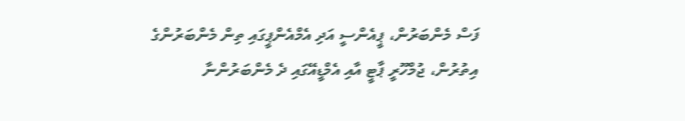ފަސް މެންބަރުން، ޕީއެންސީ އަދި އެމްއެންޕީގައި ތިން މެންބަރުންގެ އިތުރުން، ޖުމްހޫރީ ޕާޓީ އާއި އެމްޑީއޭގައި ދެ މެންބަރުންނާ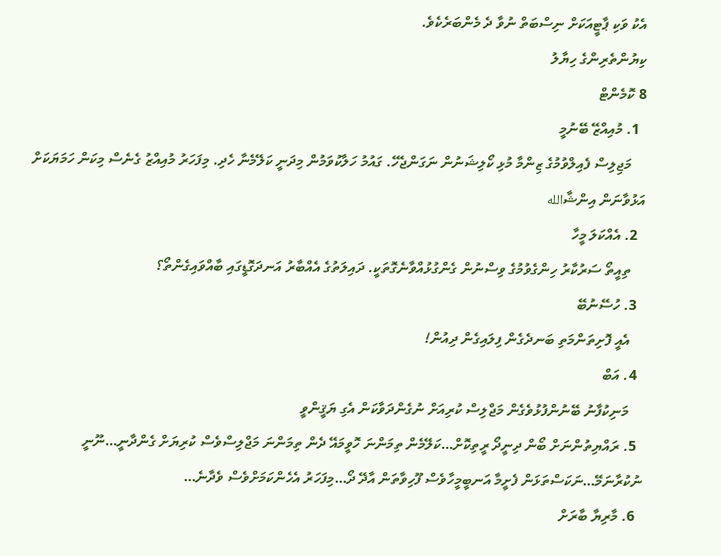އެކު ވަކި ޕާޓީއަކަށް ނިސްބަތް ނުވާ ދެ މެންބަރެކެވެ.
ކިޔުންތެރިންގެ ހިޔާލު
8 ކޮމެންޓް
  1. މުއިއްޒޭ ބޭނުމީ
    މަޖިލިސް ފެއިލްވުމުގެ ޒިންމާ މުޅި ކޯލިޝަނުން ނަގަންޖެހޭ. ގައުމު ހަލާކުވަމުން މިދަނީ ކަލޭމެނާ ހެދި. މިފަހަރު މުއިއްޒު ގެނެސް މިކަން ހަމަޔަކަށް އަޅުވާނަން އިންޝާالله
  2. އެއްކަލަ މީހާ
    ތިއީތޯ ސަރުކާރު ހިންގެވުމުގެ ވިސްނުން ގެންގުޅުއްވާނެގޮތަކީ. ދައިލަތުގެ އެއްބާރު އަނދަގޮޑީގައި ބާއްވައިގެންތޯ؟
  3. ހުސޭނުބޭ
    އެއީ ފޮށިތަންމަތި ބަނދެގެން ފިލައިގެން ދިއުން!
  4. އަބް
    މަނިކުފާނު ބޭނުންފުޅުވެގެން މަޖްލިސް ކުރިއަށް ނުގެންދަވާކަން އެގި ޔަޤީންވީ
  5. ރައްޔިތުންނަށް ބޯން ދިނީދޯ ރީތިކޮށް…ކަލޭމެން ތިމަންނަ ހޮވީމައޭ ދެން ތިމަންނަ މަޖްލިސްވެސް ކުރިޔަށް ގެންދާނީ…ނޫނީ ނުކުރާނަމޭ…ނަކަސްތަޅަން ފެށީމާ އަނބީމީހާވެސް ފޫހިވާތަން އާދޭ ދޯ…މިފަހަރު އެހެންކަމަށްވެސް ވެދާނެ…
  6. މާރިޔާ ބާރަށް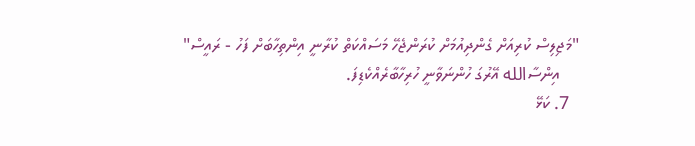"މަޖިލިސް ކުރިއަށް ގެންދިއުމަށް ކުރަންޖެހޭ މަސައްކަތް ކުރާނީ އިންތިހާބަށް ފަހު - ރައީސް"
    އިންސާالله އޭރުގަ ހުންނަވާނީ ހުރިހާބާރެއްކެޑިފަ.
  7. ކަޅޭ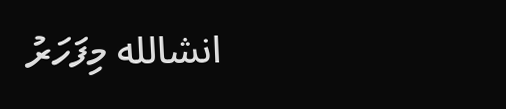انشالله މިފަހަރު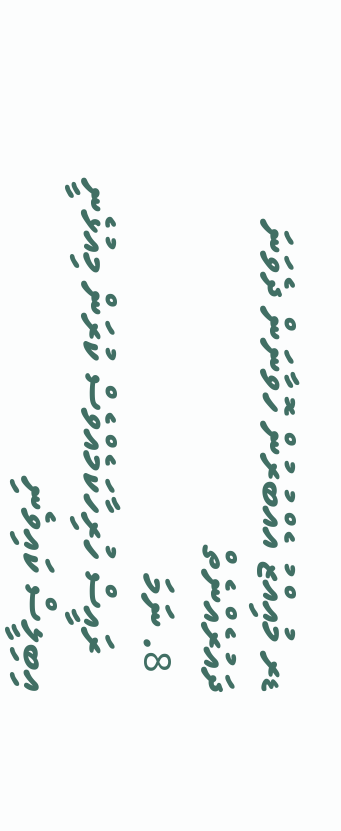ޑރ މުއިއްޒު އެއްބުރުން ހޮވާނަން ދެވަނަ ދައުރެއްނެތް
  8. ނަމަ
    ރައީސް ހުރިހާކަމެއްވެސް ކުރަން މިއުޅެނީ އިބިލީސް ކައިވެނި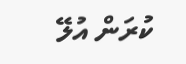ކުރަން އުލޭ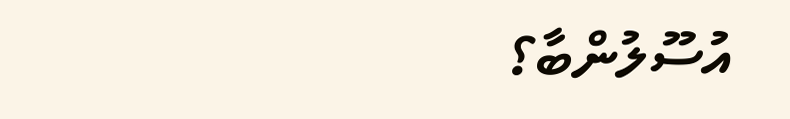އުސޫލުންބާ؟